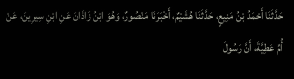حَدَّثَنَا أَحْمَدُ بْنُ مَنِيعٍ، حَدَّثَنَا هُشَيْمٌ، أَخْبَرَنَا مَنْصُورٌ، وَهُوَ ابْنُ زَاذَانَ عَنِ ابْنِ سِيرِينَ، عَنْ أُمِّ عَطِيَّةَ، أَنَّ رَسُولَ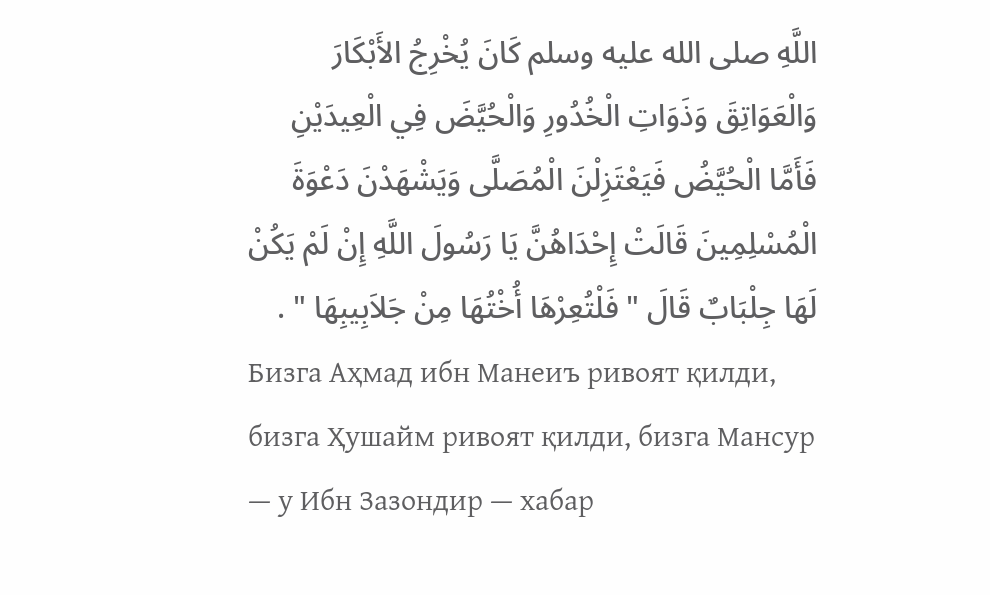اللَّهِ صلى الله عليه وسلم كَانَ يُخْرِجُ الأَبْكَارَ وَالْعَوَاتِقَ وَذَوَاتِ الْخُدُورِ وَالْحُيَّضَ فِي الْعِيدَيْنِ فَأَمَّا الْحُيَّضُ فَيَعْتَزِلْنَ الْمُصَلَّى وَيَشْهَدْنَ دَعْوَةَ الْمُسْلِمِينَ قَالَتْ إِحْدَاهُنَّ يَا رَسُولَ اللَّهِ إِنْ لَمْ يَكُنْ لَهَا جِلْبَابٌ قَالَ " فَلْتُعِرْهَا أُخْتُهَا مِنْ جَلاَبِيبِهَا " .
Бизга Аҳмад ибн Манеиъ ривоят қилди, бизга Ҳушайм ривоят қилди, бизга Мансур — у Ибн Зазондир — хабар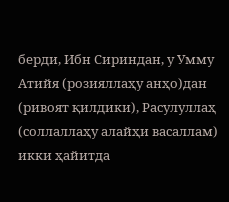берди, Ибн Сириндан, у Умму Атийя (розияллаҳу анҳо)дан (ривоят қилдики), Расулуллаҳ (соллаллаҳу алайҳи васаллам) икки ҳайитда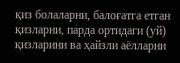қиз болаларни, балоғатга етган қизларни, парда ортидаги (уй) қизларини ва ҳайзли аёлларни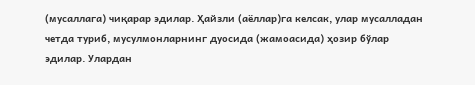(мусаллага) чиқарар эдилар. Ҳайзли (аёллар)га келсак, улар мусалладан четда туриб, мусулмонларнинг дуосида (жамоасида) ҳозир бўлар эдилар. Улардан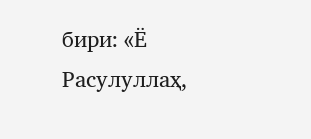бири: «Ё Расулуллаҳ,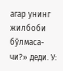агар унинг жилбоби бўлмаса-чи?» деди. У: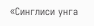«Синглиси унга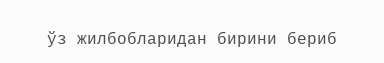ўз жилбобларидан бирини бериб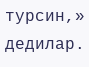турсин,» дедилар.